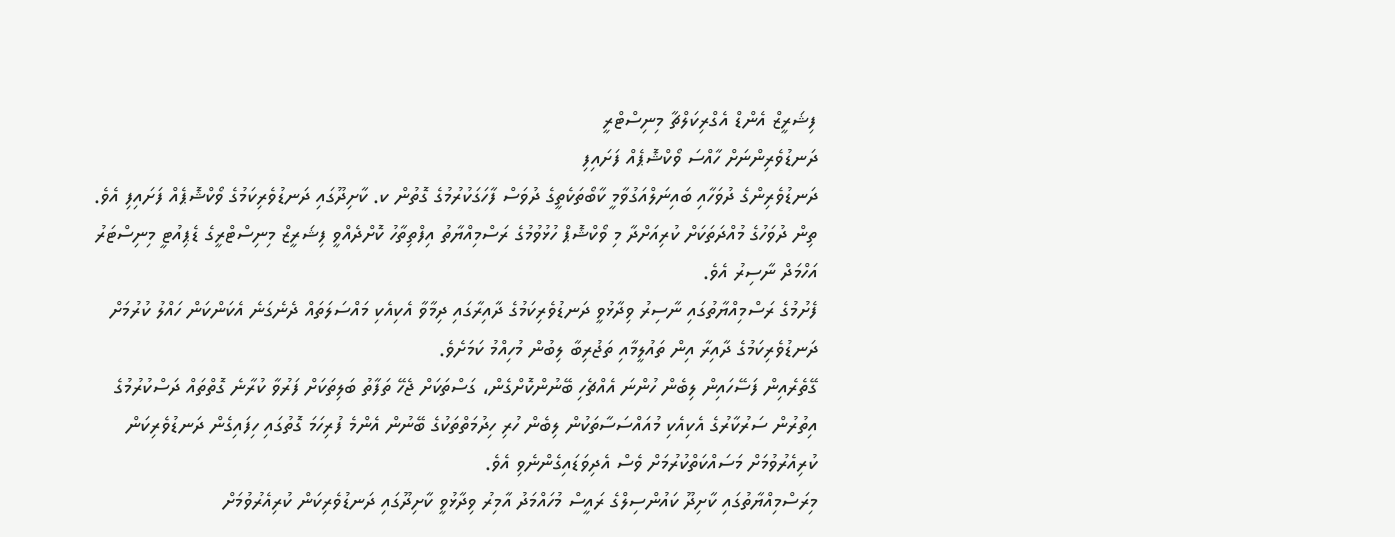ފިޝަރީޒް އެންޑް އެގްރިކަލްޗާ މިނިސްޓްރީ
ދަނޑުވެރިންނަށް ހާއްސަ ވޯކްޝޮޕެއް ފަށައިފި
ދަނޑުވެރިންގެ ދުވަހާއި ބައިނަލްއަގުވާމީ ކާބޯތަކެތީގެ ދުވަސް ފާހަގަކުރުމުގެ ގޮތުން ކ. ކާށިދޫގައި ދަނޑުވެރިކަމުގެ ވޯކްޝޮޕެއް ފަށައިފި އެވެ.
ތިން ދުވަހުގެ މުއްދަތަކަށް ކުރިއަށްދާ މި ވޯކްޝޮޕް ހުޅުވުމުގެ ރަސްމިއްޔާތު އިފްތިތާހު ކޮށްދެއްވީ ފިޝަރީޒް މިނިސްޓްރީގެ ޑެޕިއުޓީ މިނިސްޓަރު އަހްމަދް ނާސިރު އެވެ.
ފެށުމުގެ ރަސްމިއްޔާތުގައި ނާސިރު ވިދާޅުވީ ދަނޑުވެރިކަމުގެ ދާއިރާގައި ދިމާވާ އެކިއެކި މައްސަލަތައް ދެނެގަނެ އެކަންކަން ހައްލު ކުރުމަށް ދަނޑުވެރިކަމުގެ ދާއިރާ އިން ތައުލީމާއި ތަޖުރިބާ ލިބުން މުހިއްމު ކަމަށެވެ.
ގޭތެރެއިން ފަސޭހައިން ލިބެން ހުންނަ އެއްޗެހި ބޭނުންކޮށްގެން، ގަސްތަކަށް ޖެހޭ ތަފާތު ބަލިތަކަށް ފަރުވާ ކުރާނެ ގޮތްތައް ދަސްކުރުމުގެ އިތުރުން ސަރުކާރުގެ އެކިއެކި މުއައްސަސާތަކުން ލިބެން ހުރި ހިދުމަތްތަކުގެ ބޭނުން އެންމެ ފުރިހަމަ ގޮތުގައި ހިފައިގެން ދަނޑުވެރިކަން ކުރިއެރުވުމަށް މަސައްކަތްކުރުމަށް ވެސް އެދިވަޑައިގެންނެވި އެވެ.
މިރަސްމިއްޔާތުގައި ކާށިދޫ ކައުންސިލްގެ ރައީސް މުހައްމަދު އާމިރު ވިދާޅުވީ ކާށިދޫގައި ދަނޑުވެރިކަން ކުރިއެރުވުމަށް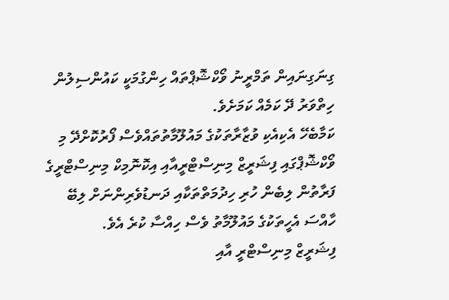ގިނަގިނައިން ތަމްރީނު ވޯކްޝޮޕްތައް ހިންގުމަކީ ކައުންސިލުން ހިތްވަރު ދޭ ކަމެއް ކަމަށެވެ.
ކަމާބެހޭ އެކިއެކި ވުޒާރާތަކުގެ މައުލޫމާތުތައްވެސް ފޯރުކޮށްދޭ މި ވޯކްޝޮޕްގައި ފިޝަރީޒް މިނިސްޓްރީއާއި އިކޮނޮމިކް މިނިސްޓްރީގެ ފަރާތުން ލިބެން ހުރި ހިދުމަތްތަކާއި ދަނޑުވެރިންނަށް ލިބޭ ހާއްސަ އެހީތަކުގެ މައުލޫމާތު ވެސް ހިއްސާ ކުރެ އެވެ.
ފިޝަރީޒް މިނިސްޓްރީ އާއި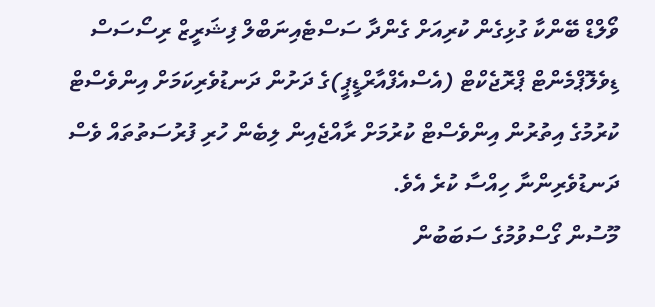ވޯލްޑް ބޭންކާ ގުޅިގެން ކުރިއަށް ގެންދާ ސަސްޓެއިނަބްލް ފިޝަރީޒް ރިސޯސަސް ޑިވެލޮޕްމެންޓް ޕްރޮޖެކްޓް (އެސްއެފްއާރްޑީޕީ)ގެ ދަށުން ދަނޑުވެރިކަމަށް އިންވެސްޓް ކުރުމުގެ އިތުރުން އިންވެސްޓް ކުރުމަށް ރާއްޖެއިން ލިބެން ހުރި ފުރުސަތުތައް ވެސް ދަނޑުވެރިންނާ ހިއްސާ ކުރެ އެވެ.
މޫސުން ގޯސްވުމުގެ ސަބަބުން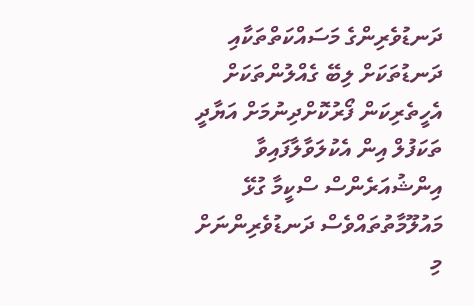ދަނޑުވެރިންގެ މަސައްކަތްތަކާއި ދަނޑުތަކަށް ލިބޭ ގެއްލުންތަކަށް އެހީތެރިކަން ފޯރުކޮށްދިނުމަށް އަޔާދީ ތަކަފުލް އިން އެކުލަވާލާފައިވާ އިންޝުއަރެންސް ސްކީމާ ގުޅޭ މައުލޫމާތުތައްވެސް ދަނޑުވެރިންނަށް މި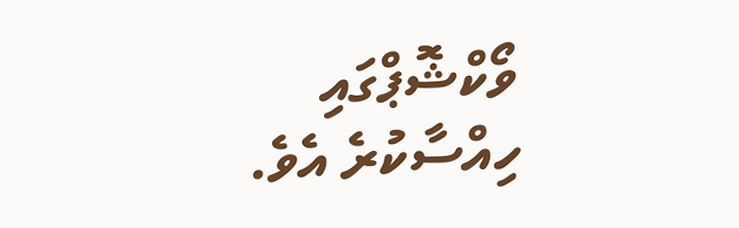ވޯކްޝޮޕްގައި ހިއްސާކުރެ އެވެ.